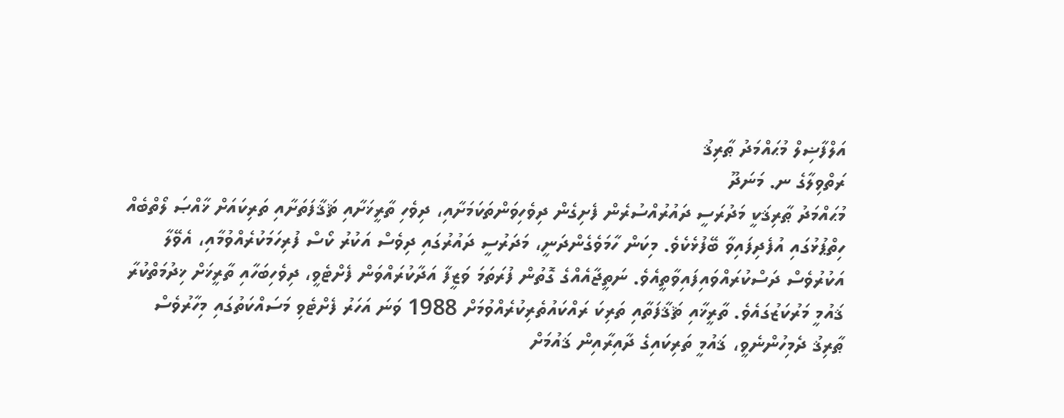އަލްފާޟިލް މުޙައްމަދު ޠާރިޤު
ރަތްވިލާގެ ނ. މަނަދޫ
މުޙައްމަދު ޠާރިޤަކީ މަދުރަސީ ދައުރުއްސުރެން ފެށިގެން ދިވެހިވަންތަކަމަށާއި، ދިވެހި ތާރީޚަށާއި ޘަޤާފަތަށާއި ތަރިކައަށް ޚާއްޞަ ލޯތްބެއް ހިތްޕުޅުގައި އުފެދިފައިވާ ބޭފުޅެކެވެ. މިކަން ހާމަވެގެންދަނީ، މަދަރުސީ ދައުރުގައި ދިވެސް އަކުރު ކޯސް ފުރިހަމަކުރެއްވުމާއި، އެވޭލާ އަކުރުވެސް ދަސްކުރައްވައިފައިވާތީއެވެ. ނަތީޖާއެއްގެ ގޮތުން ފުރަތަމަ ވަޒީފާ އަދާކުރައްވަން ފެށްޓެވީ، ދިވެހިބަހާއި ތާރީޚަށް ޚިދުމަތްކުރާ ޤައުމީ މަރުކަޒުގައެވެ. ތާރީޚާއި ޘަޤާފަތާއި ތަރިކަ ރައްކައުތެރިކުރެއްވުމަށް 1988 ވަނަ އަހަރު ފެށްޓެވި މަސައްކަތުގައި މިހާރުވެސް ޠާރިޤު ދެމިހުންނެވީ، ޤައުމީ ތަރިކައިގެ ދާއިރާއިން ޤައުމަށް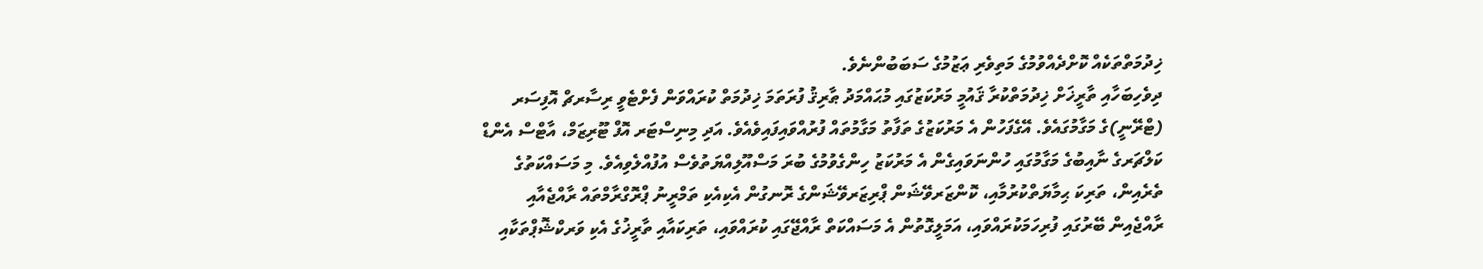ޚިދުމަތްތަކެއް ކޮށްދެއްވުމުގެ މަތިވެރި ޢަޒުމުގެ ސަބަބުންނެވެ.
ދިވެހިބަހާއި ތާރީޚަށް ޚިދުމަތްކުރާ ޤައުމީ މަރުކަޒުގައި މުޙައްމަދު ޠާރިޤު ފުރަތަމަ ޚިދުމަތް ކުރައްވަން ފެށްޓެވީ ރިސާރޗް އޮފިސަރ (ޓްރޭނީ)ގެ މަގާމުގައެވެ. އޭގެފަހުން އެ މަރުކަޒުގެ ތަފާތު މަގާމުތައް ފުރުއްވައިފައިވެއެވެ. އަދި މިނިސްޓަރ އޮފް ޓޫރިޒަމް، އާޓްސް އެންޑް ކަލްޗަރގެ ނާއިބުގެ މަގާމުގައި ހުންނަވައިގެން އެ މަރުކަޒު ހިންގެވުމުގެ ބުރަ މަސްއޫލިއްޔަތުވެސް އުފުއްލެވިއެވެ. މި މަސައްކަތުގެ ތެރެއިން، ތަރިކަ ޙިމާޔަތްކުރުމާއި، ކޮންޒަރވޭޝަން ޕްރިޒަރވޭޝަންގެ ރޮނގުން އެކިއެކި ތަމްރީނު ޕްރޮގްރާމްތައް ރާއްޖެއާއި ރާއްޖެއިން ބޭރުގައި ފުރިހަމަކުރައްވައި، އަމަލީގޮތުން އެ މަސައްކަތް ރާއްޖޭގައި ކުރައްވައި، ތަރިކައާއި ތާރީޚުގެ އެކި ވަރކްޝޮޕްތަކާއި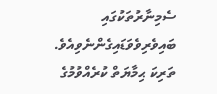ސެމިނާރުތަކުގައި ބައިވެރިވެވަޑައިގެންނެވިއެވެ.
ތަރިކަ ޙިމާޔަތް ކުރެއްވުމުގެ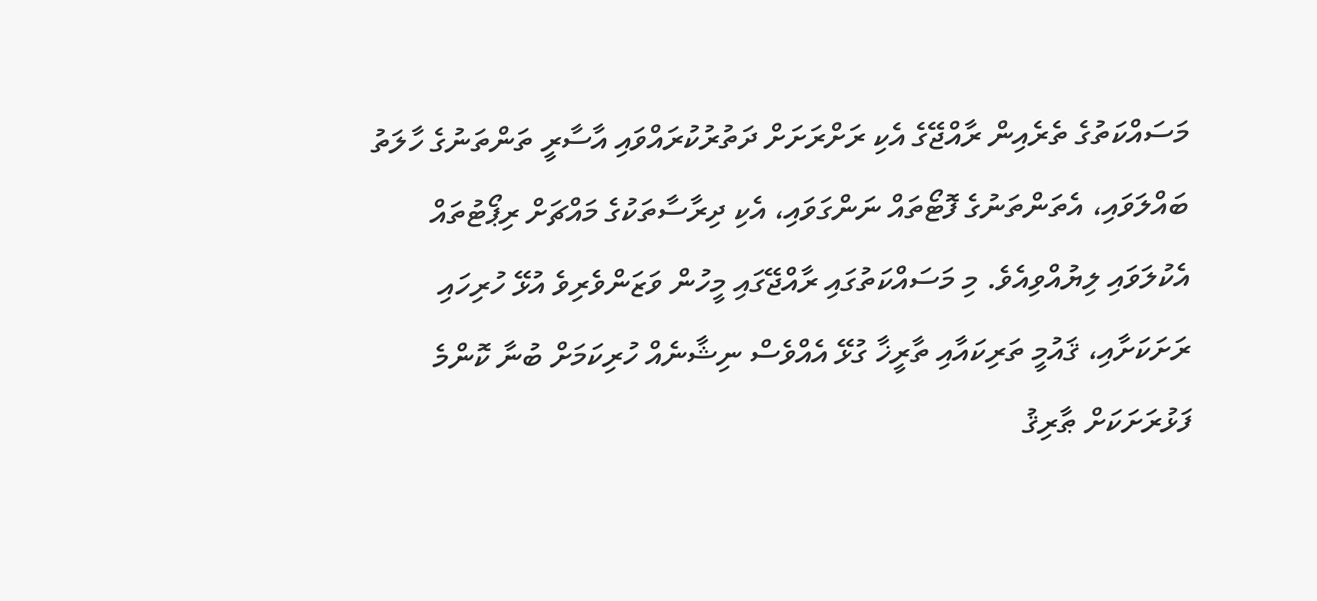މަސައްކަތުގެ ތެރެއިން ރާއްޖޭގެ އެކި ރަށްރަށަށް ދަތުރުކުރައްވައި އާސާރީ ތަންތަނުގެ ހާލަތު ބައްލަވައި، އެތަންތަނުގެ ފޮޓޯތައް ނަންގަވައި، އެކި ދިރާސާތަކުގެ މައްޗަށް ރިޕޯޓުތައް އެކުލަވައި ލިޔުއްވިއެވެ. މި މަސައްކަތުގައި ރާއްޖޭގައި މީހުން ވަޒަންވެރިވެ އުޅޭ ހުރިހައި ރަށަކަށާއި، ޤައުމީ ތަރިކައާއި ތާރީޚާ ގުޅޭ އެއްވެސް ނިޝާނެއް ހުރިކަމަށް ބުނާ ކޮންމެ ފަޅުރަށަކަށް ޠާރިޤު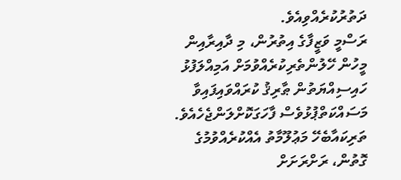ދަތުރުކުރެއްވިއެވެ.
ރަސްމީ ވަޒީފާގެ އިތުރުން، މި ދާއިރާއިން މީހުން ހޭލުންތެރިކުރެއްވުމަށް އަމިއްލަފުޅު ހައިސިއްޔަތުން ޠާރިޤު ކުރައްވައިފައިވާ މަސައްކަތްޕުޅުވެސް ފާހަގަކޮށްލަންޖެހެއެވެ. ތަރިކައާބެހޭ މަޢުލޫމާތު އެއްކުރެއްވުމުގެ ގޮތުން، ރަށްރަށަށް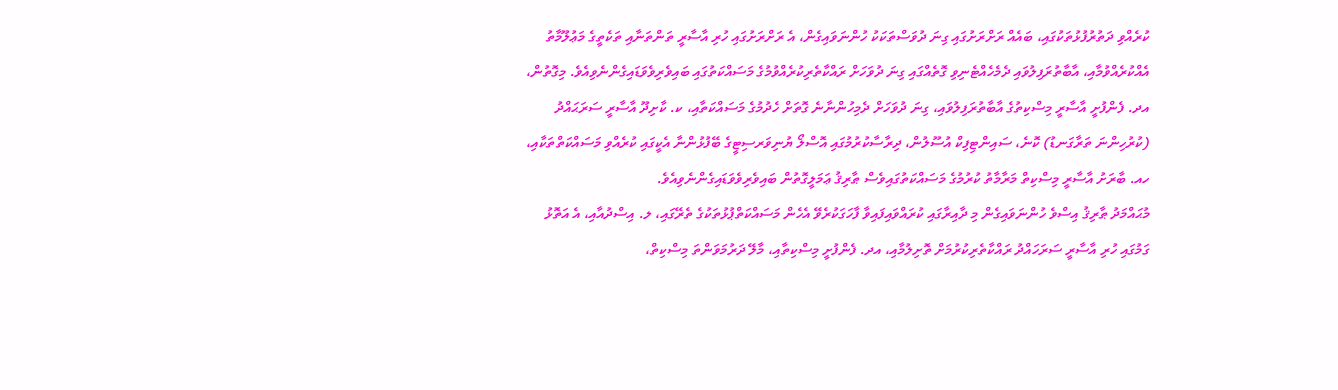ކުރެއްވި ދަތުރުފުޅުތަކުގައި، ބައެއް ރަށްރަށުގައި ގިނަ ދުވަސްތަކަކު ހުންނަވައިގެން، އެ ރަށްރަށުގައި ހުރި އާސާރީ ތަންތަނާއި ތަކެތީގެ މަޢުލޫމާތު އެއްކުރެއްވުމާއި، އާބާތުރަފިލުވައި ދެމެހެއްޓެނިވި ގޮތެއްގައި ގިނަ ދުވަހަށް ރައްކާތެރިކުރެއްވުމުގެ މަސައްކަތުގައި ބައިވެރިވެވަޑައިގެންނެވިއެވެ. މިގޮތުން، އދ. ފެންފުށީ އާސާރީ މިސްކިތުގެ އާބާތުރަފިލުވައި، ގިނަ ދުވަހަށް ދެމިހުންނާނެ ގޮތަށް ހެދުމުގެ މަސައްކަތާއި، ކ. ކާށިދޫ އާސާރީ ސަރަޙައްދު (ކުރުހިންނަ ތަރާގަނޑު) ކޮނެ، ސައިންޓިފިކް އުސޫލުން، ދިރާސާކުރުމުގައި އޮސްލޯ ޔުނިވަރސިޓީގެ ބޭފުޅުންނާ އެކީގައި ކުރެއްވި މަސައްކަތްތަކާއި، ހއ. ބާރަށު އާސާރީ މިސްކިތް މަރާމާތު ކުރުމުގެ މަސައްކަތުގައިވެސް ޠާރިޤު ޢަމަލީގޮތުން ބައިވެރިވެވަޑައިގެންނެވިއެވެ.
މުޙައްމަދު ޠާރިޤު އިސްވެ ހުންނަވައިގެން މި ދާއިރާގައި ކުރައްވައިފައިވާ ފާހަގަކުރެވޭ އެހެން މަސައްކަތްޕުޅުތަކުގެ ތެރޭގައި، ލ. އިސްދުއާއި، އެ އަތޮޅު ގަމުގައި ހުރި އާސާރީ ސަރަހައްދު ރައްކާތެރިކުރުމަށް ތޮށިލުމާއި، އދ. ފެންފުށީ މިސްކިތާއި، މާލޭ ދަރުމަވަންތަ މިސްކިތް،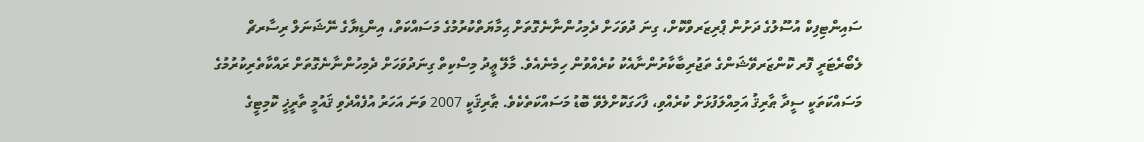ސައިންޓިފިކް އުސޫލުގެ ދަށުން ޕްރިޒަރވްކޮށް، ގިނަ ދުވަހަށް ދެމިހުންނާނެގޮތަށް ޙިމާޔަތްކުރުމުގެ މަސައްކަތް، އިންޑިޔާގެ ނޭޝަނަލް ރިސާރޗް ލެބޯރެޓަރީ ފޮރ ކޮންޒަރވޭޝަންގެ ތަޖުރިބާކާރުންނާއެކު ކުރެއްވުން ހިމެނެއެވެ. މާލޭ ޢީދު މިސްކިތް ގިނަދުވަހަށް ދެމިހުންނާނެގޮތަށް ރައްކާތެރިކުރުމުގެ މަސައްކަތަކީ ސީދާ ޠާރިޤު އަމިއްލަފުޅަށް ކުރެއްވި، ފާހަގަކޮށްލެވޭ ބޮޑު މަސައްކަތެކެވެ. ޠާރިޤަކީ 2007 ވަނަ އަހަރު އުފެއްދެވި ޤައުމީ ތާރީޚީ ކޮމިޓީގެ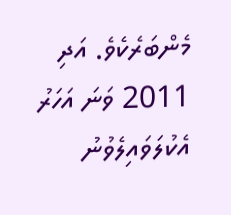މެންބަރެކެވެ. އަދި 2011 ވަނަ އަހަރު އެކުލަވައިލެވުނު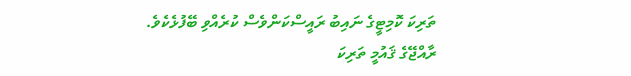ތަރިކަ ކޮމިޓީގެ ނައިބު ރައީސްކަންވެސް ކުރެއްވި ބޭފުޅެކެވެ.
ރާއްޖޭގެ ޤައުމީ ތަރިކަ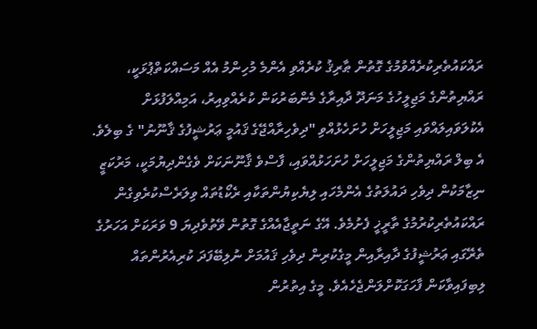ރައްކައުތެރިކުރެއްވުމުގެ ގޮތުން ޠާރިޤު ކުރެއްވި އެންމެ މުހިންމު އެއް މަސައްކަތްޕުޅަކީ، ރައްޔިތުންގެ މަޖިލީހުގެ މަނަދޫ ދާއިރާގެ މެންބަރުކަން ކުރެއްވިއިރު، އަމިއްލަފުޅަށް އެކުލަވައިލައްވައި މަޖިލީހަށް ހުށަހެޅުއްވި "ދިވެހިރާއްޖޭގެ ޤައުމީ ޢަރުޝީފުގެ ޤާނޫނު" ގެ ބިލެވެ. އެ ބިލް ރައްޔިތުންގެ މަޖިލީހަށް ހުށަހަޅުއްވައި، ފާސްވެ ޤާނޫނަކަށް ވެގެންދިޔުމަކީ، މަރުކަޒީ ނިޒާމަކުން ދިވެހި ދައުލަތުގެ އެންމެހައި ލިޔެކިޔުންތަކާއި ރެކޯޑުތައް ވިލަރެސްކުރެވިގެން ރައްކައުތެރިކުރުމުގެ ތާރީޚީ ފެށުމެވެ. އޭގެ ނަތީޖާއެއްގެ ގޮތުން ވޭތުވެދިޔަ 9 ވަރަކަށް އަހަރުގެ ތެރޭގައި ޢަރުޝީފުގެ ދާއިރާއިން މީގެކުރިން ދިވެހި ޤައުމަށް ނުލިބޭފަދަ ކުރިއެރުންތައް ލިބިފައިވާކަން ފާހަގަކޮށްލަންޖެހެއެވެ. މީގެ އިތުރުން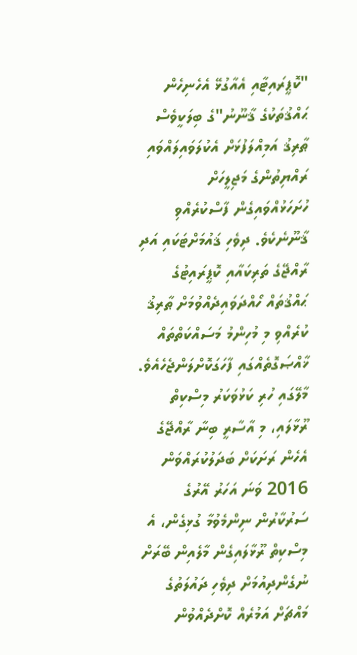"ކޮޕީރައިޓާއި އެއާގުޅޭ އެހެނިހެން ޙައްޤުތަކުގެ ޤާނޫނު"ގެ ބިލަކީވެސް ޠާރިޤު އަމިއްލަފުޅަށް އެކުލަވައިލައްވައި ރައްޔިތުންގެ މަޖިލީހަށް ހުށަހަޅުއްވައިގެން ފާސްކުރެއްވި ޤާނޫނެކެވެ. ދިވެހި ޤައުމަށްޓަކައި އަދި ރާއްޖޭގެ ތަރިކައާއި ކޮޕީރައިޓުގެ ޙައްޤުތައް ހޯއްދަވައިދެއްވުމަށް ޠާރިޤު ކުރެއްވި މި މުހިންމު މަސައްކަތްތައް ޚާއްޞަގޮތެއްގައި ފާހަގަކޮށްލަންޖެހެއެވެ.
މާލޭގައި ހުރި ކަޅުވަކަރު މިސްކިތް ރޫޅާލައި، މި އާސާރީ ބިނާ ރާއްޖޭގެ އެހެން ރަށަކަށް ބަދަލުކުރައްވަން 2016 ވަނަ އަހަރު އޭރުގެ ސަރުކާރުން ނިންމެވުމާ ގުޅިގެން، އެ މިސްކިތް ރޫޅާލައިގެން މާލެއިން ބޭރަށް ނުގެންދިއުމަށް ދިވެހި ދައުލަތުގެ މައްޗަށް އަމުރެއް ކޮށްދެއްވުން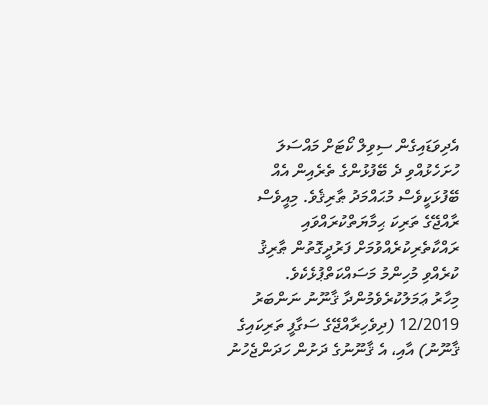އެދިވަޑައިގެން ސިވިލް ކޯޓަށް މައްސަލަ ހުށަހެޅުއްވި ދެ ބޭފުޅުންގެ ތެރެއިން އެއް ބޭފުޅަކީވެސް މުޙައްމަދު ޠާރިޤެވެ. މިއީވެސް ރާއްޖޭގެ ތަރިކަ ޙިމާޔަތްކުރައްވައި ރައްކާތެރިކުރެއްވުމަށް ފަރުދީގޮތުން ޠާރިޤު ކުރެއްވި މުހިންމު މަސައްކަތްޕުޅެކެވެ.
މިހާރު ޢަމަލުކުރެވެމުންދާ ޤާނޫނު ނަންބަރު 12/2019 (ދިވެހިރާއްޖޭގެ ސަގާފީ ތަރިކައިގެ ޤާނޫނު) އާއި، އެ ޤާނޫނުގެ ދަށުން ހަދަންޖެހުނު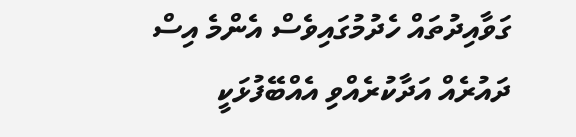ގަވާއިދުތައް ހެދުމުގައިވެސް އެންމެ އިސް ދައުރެއް އަދާކުރެއްވި އެއްބޭފުޅަކީ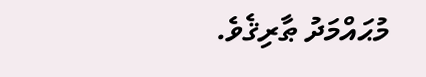މުޙައްމަދު ޠާރިޤެވެ.